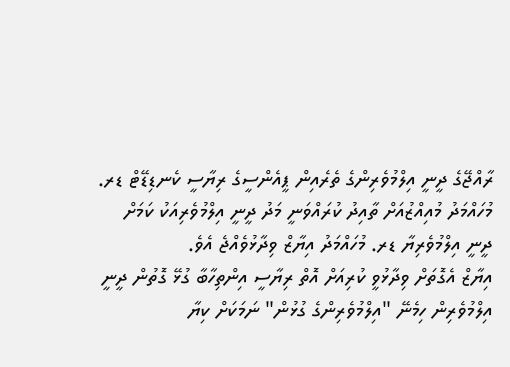ރާއްޖޭގެ ދީނީ އިލްމުވެރިންގެ ތެރެއިން ޕީއެންސީގެ ރިޔާސީ ކެނޑިޑޭޓް ޑރ. މުހައްމަދު މުއިއްޒުއަށް ތާއިދު ކުރައްވަނީ މަދު ދީނީ އިލްމުވެރިއަކު ކަމަށް ދީނީ އިލްމުވެރިޔާ ޑރ. މުހައްމަދު އިޔާޒް ވިދާޅުވެއްޖެ އެވެ.
އިޔާޒް އެގޮތަށް ވިދާޅުވީ ކުރިއަށް އޮތް ރިޔާސީ އިންތިހާބާ ގުޅޭ ގޮތުން ދީނީ އިލްމުވެރިން ހިމެނޭ "އިލްމުވެރިންގެ ގުޅުން" ނަމަކަށް ކިޔާ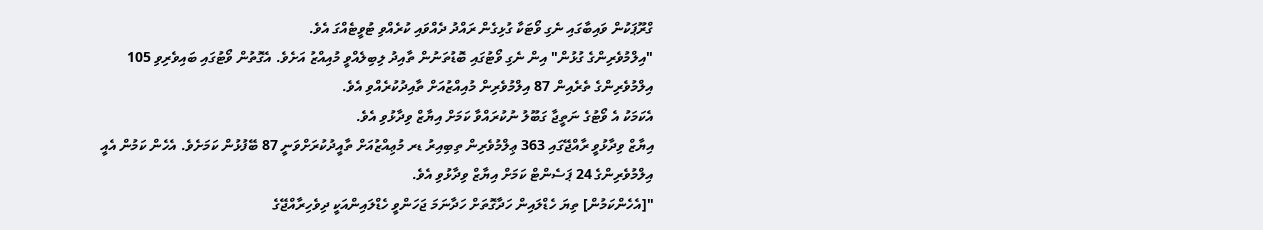ގްރޫޕަކުން ވައިބާގައި ނެގި ވޯޓަކާ ގުޅިގެން ރައްދު ދެއްވައި ކުރެއްވި ޓުވީޓެއްގަ އެވެ.
"އިލްމުވެރިންގެ ގުޅުން" އިން ނެގި ވޯޓުގައި ބޮޑުތަނުން ތާއިދު ލިބިލެއްވީ މުއިއްޒު އަށެވެ. އެގޮތުން ވޯޓުގައި ބައިވެރިވި 105 އިލްމުވެރިންގެ ތެރެއިން 87 އިލްމުވެރިން މުއިއްޒުއަށް ތާއިދުކުރެއްވި އެވެ.
އެކަމަކު އެ ވޯޓުގެ ނަތީޖާ ގަބޫލު ނުކުރައްވާ ކަމަށް އިޔާޒް ވިދާޅުވި އެވެ.
އިޔާޒް ވިދާޅުވީ ރާއްޖޭގައި 363 ޢިލްމުވެރިން ތިބިއިރު ޑރ މުޢިއްޒުއަށް ތާއީދުކުރަށްވަނީ 87 ބޭފުޅުން ކަމަށެވެ. އެހެން ކަމުން އެއީ އިލްމުވެރިންގެ 24 ޕަސެންޓް ކަމަށް އިޔާޒް ވިދާޅުވި އެވެ.
"[އެހެންކަމުން] ތިޔަ ހެޑްލައިން ހަދާގޮތަށް ހަދާނަމަ ޖަހަންވީ ހެޑްލައިންއަކީ ދިވެހިރާއްޖޭގެ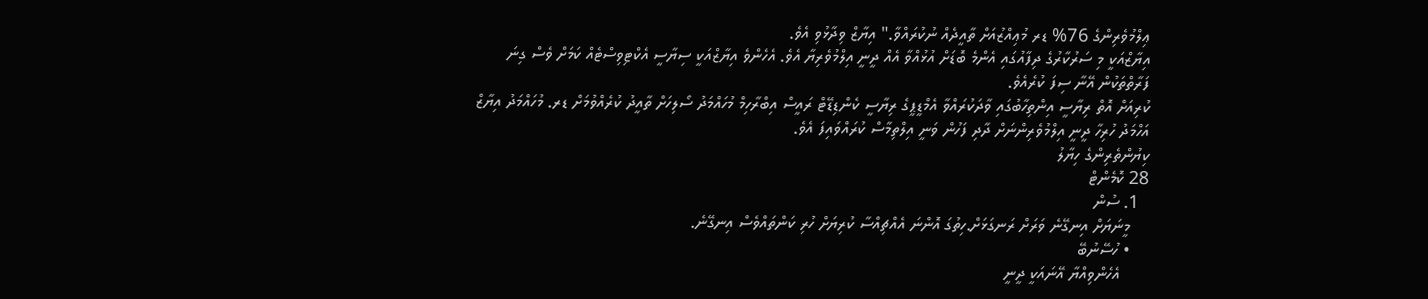ޢިލްމުވެރިންގެ 76% ޑރ މުޢިއްޒުއަށް ތާއީދެއް ނުކުރައްވާ." އިޔާޒް ވިދާޅުވި އެވެ.
އިޔާޒްއަކީ މި ސަރުކާރުގެ ދިފާއުގައި އެންމެ ބޮޑަށް އުޅުއްވާ އެއް ދީނީ އިލްމުވެރިޔާ އެވެ. އެހެންވެ އިޔާޒްއަކީ ސިޔާސީ އެކްޓިވިސްޓެއް ކަމަށް ވެސް ގިނަ ފަރާތްތަކުން އޭނާ ސިފަ ކުރެއެވެ.
ކުރިއަށް އޮތް ރިޔާސީ އިންތިހާބުގައި ވާދަކުރައްވާ އެމްޑީޕީގެ ރިޔާސީ ކެންޑިޑޭޓް ރައީސް އިބްރާހިމް މުހައްމަދު ސޯލިހަށް ތާއީދު ކުރެއްވުމަށް ޑރ. މުހައްމަދު އިޔާޒް އަހްމަދު ހުރިހާ ދީނީ އިލްމުވެރިންނަށް ދާދި ފަހުން ވަނީ އިލްތިމާސް ކުރައްވައިފަ އެވެ.
ކިޔުންތެރިންގެ ހިޔާލު
28 ކޮމެންޓް
  1. ސުން
    މީނަޔަށް އިނގޭނެ ވަރަށް ރަނގަޅަށް.ހިތުގަ އޮންނަ އެއްޗިއްސާ ކުރިޔަށް ހުރި ކަންތައްވެސް އިނގޭނެ.
    • ހުސޭނުބޭ
      އެހެންވިއްޔާ އޭނައަކީ ދީނީ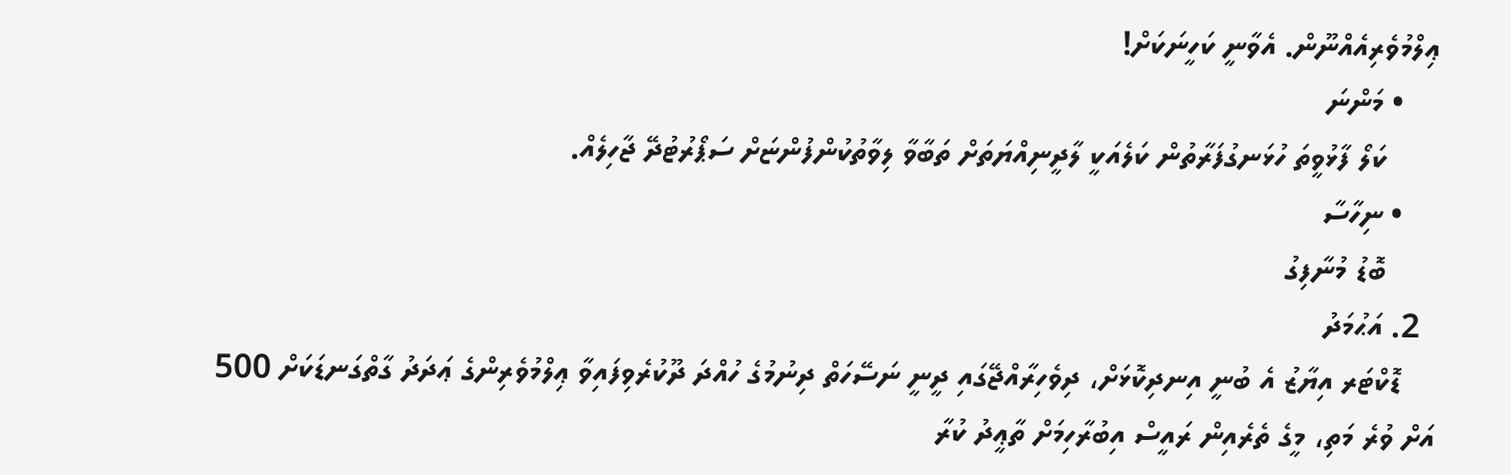ޢިލްމުވެރިއެއްނޫން. އެވާނީ ކަހީނަކަށް!
    • މަންނަ
      ކަލޯ ފާޅުވީތަ ހުޅަނގުފަރާތުން ކަލެއަކީ ލާދީނިއްޔަތަށް ތަބާވާ ލިވާތުކުންފުންޏަށް ސަޕޯރުޓުދޭ ޖާހިލެއް.
    • ނިހާސާ
      ބޮޑު މުނާފިގު
  2. އަޙުމަދު
    ޑޮކްޓަރ އިޔާޒު އެ ބުނީ އިނދިކޮޅަށް، ދިވެހިރާއްޖޭގައި ދީނީ ނަސޭހަތް ދިނުމުގެ ހުއްދަ ދޫކުރެވިފައިވާ ޢިލްމުވެރިންގެ ޢަދަދު ގާތްގަނޑަކަށް 500 އަށް ވުރެ މަތި، މީގެ ތެރެއިން ރައީސް އިބުރާހިމަށް ތާޢީދު ކުރާ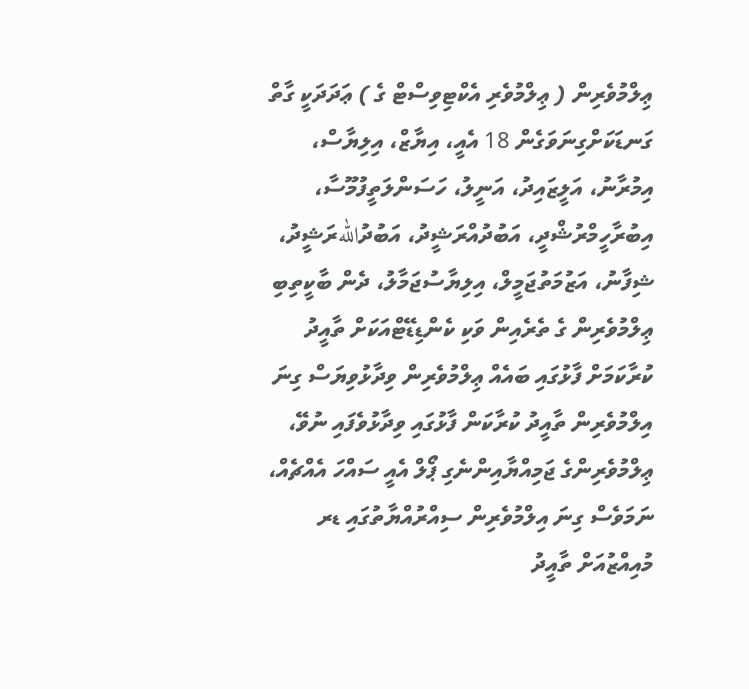ޢިލްމުވެރިން ( ޢިލްމުވެރި އެކްޓިވިސްޓް ގެ ) ޢަދަދަކީ ގާތް ގަނޑަކަށްގިނަވަގެން 18 އެއީ، އިޔާޒް، އިލިޔާސް، އިމުރާނު، އަލީޒައިދު، އަނީލު، ހަސަންލަތީފުމޫސާ، އިބުރާހީމްރުޝްދީ، އަބުދުއްރަޝީދު، އަބުދުاللهރަޝީދު، ޝިފާނު، އަޒުމަތުޖަމީލް، އިލިޔާސުޖަމާލު، ދެން ބާކީތިބި ޢިލްމުވެރިން ގެ ތެރެއިން ވަކި ކެންޑިޑޭޓްއަކަށް ތާއީދު ކުރާކަމަށް ފާޅުގައި ބައެއް ޢިލްމުވެރިން ވިދާޅުވިޔަސް ގިނަ އިލްމުވެރިން ތާއީދު ކުރާކަން ފާޅުގައި ވިދާޅުވެފައި ނުވޭ، ޢިލްމުވެރިންގެ ޖަމިއްޔާއިންނެގި ޕޯލް އެއީ ސައްހަ އެއްޗެއް، ނަމަވެސް ގިނަ އިލްމުވެރިން ސިއްރުއްޔާތުގައި ޑރ މުއިއްޒުއަށް ތާއީދު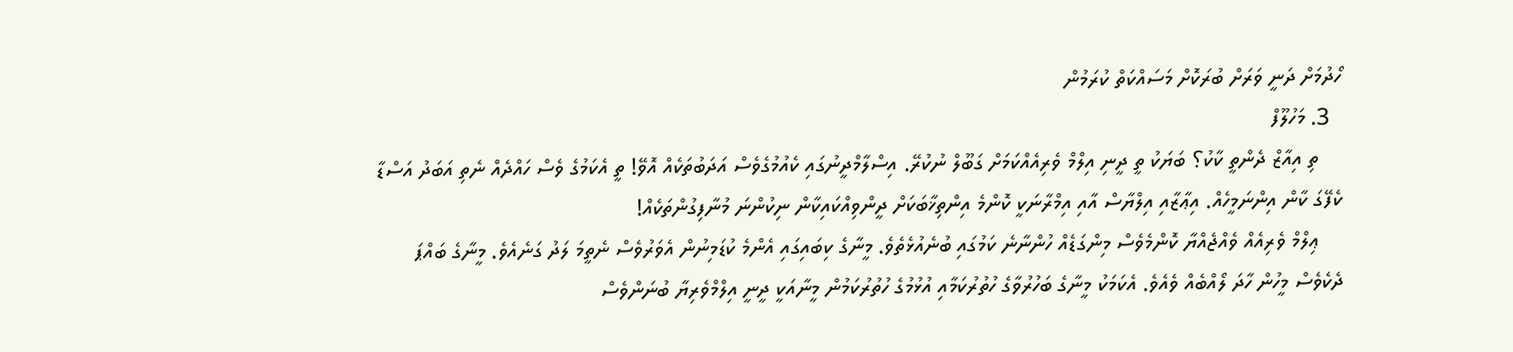ހޯދުމަށް ދަނީ ވަރަށް ބުރަކޮށް މަސައްކަތް ކުރަމުން
  3. މަހުލޫފް
    ތި އިއާޒް ދެންތީ ކާކު؟ ބަޔަކު ތީ ދީނި އިލްމް ވެރިއެއްކަމަށް ގަބޫލް ނުކުރޭ. އިސްލާމްދީނުގައި ކެއުމުގެވެސް އަދަބުތަކެއް އޮވޭ! ތީ އެކަމުގެ ވެސް ހައްދެއް ނެތި އަބަދު އަސްޑާ ކެފޭގަ ކާން އިންނަމީހެއް. އިޢާޒާއި އިލްޔާސް އާއި އިމްރާނަކީ ކޮންމެ އިންތިޚާބަކަށް ދީންވިއްކައިކާން ނިކުންނަ މުނާފިގުންތަކެއް!
    ޢިލްމް ވެރިއެއް ވެއްޖެއްޔާ ކޮންމެވެސް މިންގަޑެއް ހުންނާނެ ކަމުގައި ބުނެއުޅެތެވެ. މީނާގެ ކިބައިގައި އެންމެ ކުޑަމިނުން އެވަރުވެސް ނެތީމަ ލަދު ގަނެއެވެ. މީނާގެ ބައްޕަ ދެކެވެސް މީހުން ހާދަ ލޯއްބެއް ވެއެވެ. އެކަމަކު މީނާގެ ބަހުރުވާގެ ހުތުރުކަމާއި އުޅުމުގެ ހުތުރުކަމުން މީނާއަކީ ދީނީ އިލްމްވެރިޔާ ބުނަންވެސް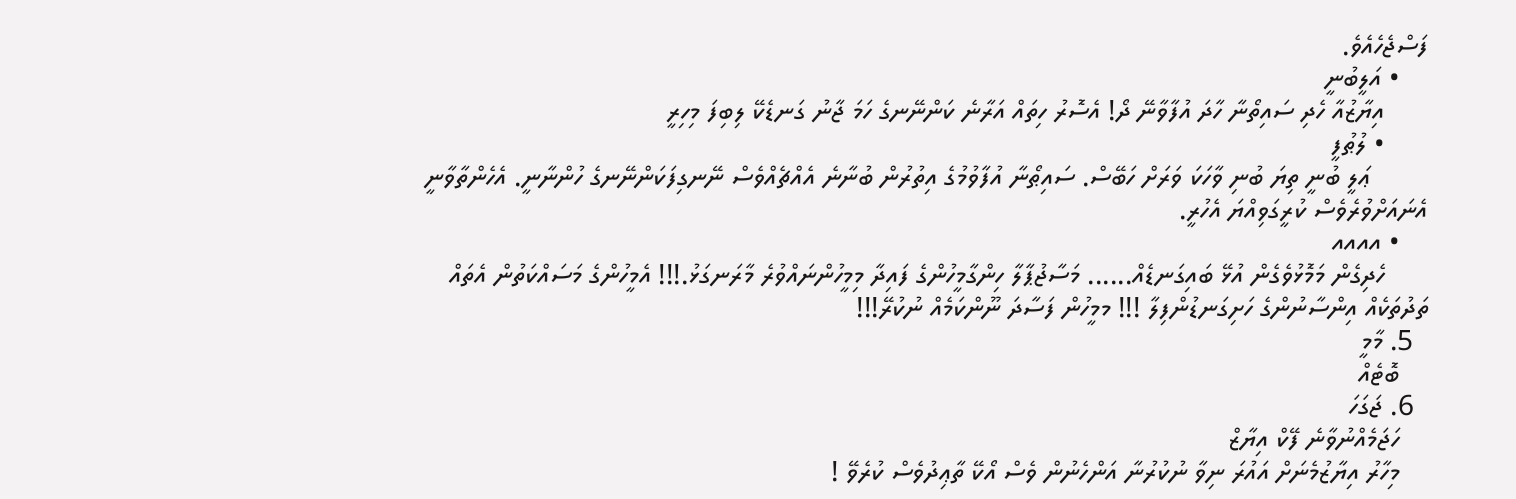ފަސްޖެހެއެވެ.
    • އަލީބުނީ
      އިޔާޒުއާ ހެދި ސައިތޯނާ ހާދަ އުފާވާނޭ ދޯ! އެސޮރު ހިތައް އަރާނެ ކަންނޭނގެ ހަމަ ޖާނު ގަނޑެކޭ ލިބިފަ މިހިރީ
      • ލުޠުފީ
        ޢަލީ ބުނީ ތިޔަ ބުނި ވާހަކަ ވަރަށް ހަބޭސް. ސައިޠޯނާ އުފާވުމުގެ އިތުރުން ބުނާނެ އެއްޗެއްވެސް ނޭނގިފަކަންނޭނގެ ހުންނާނީ. އެހެންތާވާނީ އެނައަށްވުރެވެސް ކުރީގަވިއްޔަ އެހުރީ.
    • އއއއ
      ހެދިގެން މަމޮޅުވެގެން އުޅޭ ބައިގަނޑެއް...... މަސާޖުޕާލާ ހިންގާމީހުންގެ ފައިދާ މިމީހުންނައްވުރެ މާރަނގަޅު.!!! އެމީހުންގެ މަސައްކަތުން އެތައް ތަދުތަކެއް އިންސާނުންގެ ހަށިގަނޑުންފިލާ !!! މމީހުން ފަސާދަ ނޫންކަމެއް ނުކުރޭ!!!
  5. މާމީ
    ބޮޓެއް
  6. ޖަގަހަ
    ހަޖަމެއްނުވާނެ ފޭކް އިޔާޒް
    މިހާރު އިޔާޒުމެނަށް އައުރަ ނިވާ ނުކުރުނާ އަންހެނުން ވެސް އޯކޭ ތާޢިދުވެސް ކުރެވޭ !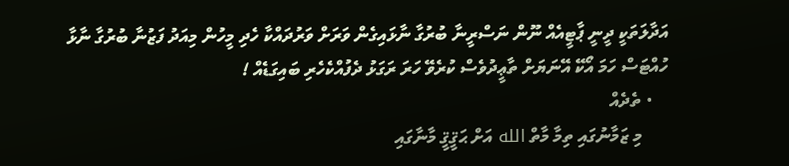އަދާލަތަކީ ދީނީ ޕާޓީއެއް ނޫން ނަސްރީނާ ބުރުގާ ނާޅައިގެން ވަރަށް ވަރުދައްކާ ހެދި މީހުން މިއަދު ފަޒުނާ ބުރުގާ ނާޅާ ހުއްޓަސް ހަމަ އޯކޭ އޭނަޔަށް ތާޢީދުވެސް ކުރެވޭ ހަރަ ރަގަޅު ދެފުއްކެހެރި ބައިގަޑެއް !
    • ތެދެއް
      މި ޒަމާނުގައި ތިމާ މާތް الله އަށް ޙަޤީޤީ މާނާގައި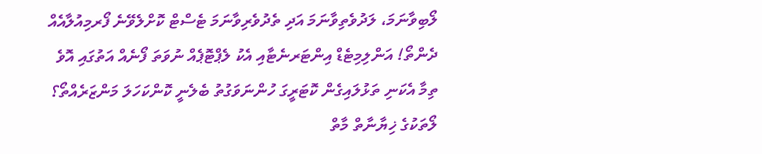ލޯބިވާނަމަ، ލަދުވެތިވާނަމަ އަދި ތެދުވެރިވާނަމަ ޓެސްޓް ކޮށްލެވޭނެ ފޯރމިއުލާއެއް ދެންތޯ! އަންލިމިޓެޑް އިންޓަރނެޓާއި އެކު ލެޕްޓޮޕެއް ނުވަތަ ފޯނެއް އަތުގައި އޮވެ ތިމާ އެކަނި ތަޅުލައިގެން ކޮޓަރީގަ ހުންނަވަގުތު ބެލެނީ ކޮންކަހަލަ މަންޒަރެއްތޯ؟ ލޯތަކުގެ ޚިޔާނާތް މާތް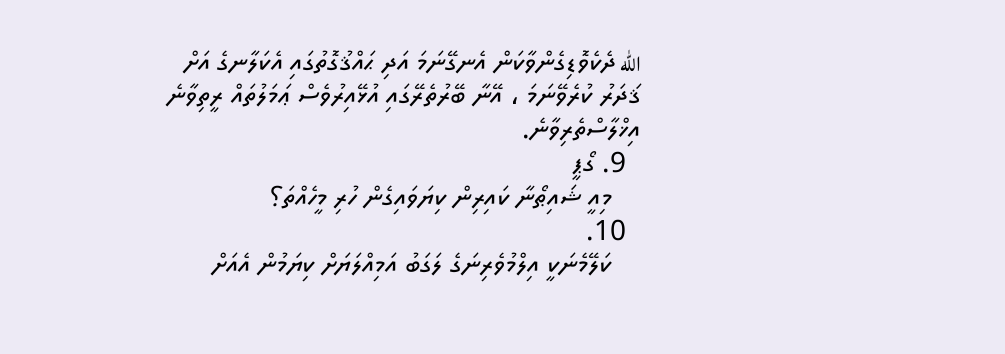الله ދެކެވޮޑިގެންވާކަން އެނގޭނަމަ އަދި ޙައްޤުގޮތުގައި އެކަލާނގެ އަށް ޤަދަރު ކުރެވޭނަމަ ، އޭނާ ބޭރުތެރޭގައި އުޅޭއިރުވެސް ޢަމަލުތައް ރީތިވާނެ އިޚްލާސްތެރިވާނެ.
  9. ގޯޕީ
    މިއީ ޝައިޠޯނާ ކައިރިން ކިޔަވައިގެން ހުރި މީހެއްތަ؟
  10.
    ކަލޭމެނަކީ އިލްމުވެރިނަގެ ލަގަބު އަމިއްލަޔަށް ކިޔަމުން އެއަށް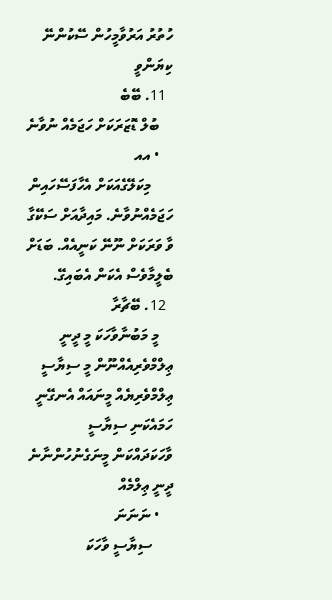ހުތުރު އަރުވާމީހުން ސޭކުންނޭ ކިޔަންވީ
  11. ބޭބެ
    ބުލް ޑޮޒަރަކަށް ހަޖަމެއް ނުވާނެ
    • އއ
      މިކަލޭގެއަކަށް އެހާފަސޭހައިން ހަޖަމެއްނުވާނެ. މައިދާއަށް ސަކޭގާ ވާ ވަރަކަށް ނޫނޭ ކަނީއެއް. ބަޑަށް ބެލީމާވެސް އެކަން އެބައިގޭ.
  12. ބޭޗާރާ
    މީ މަބުނާވާހަކަ މީ ދީނީ ޢިލްމްވެރިއެއްނޫން މީ ސިޔާސީ ޢިލްމްވެރިޔެއް މީނައައް އެނގޭނީ ހަމައެކަނި ސިޔާސީ ވާހަކަދައްކަން މީނަގެނުހުންނާނެ ދީނީ ޢިލްމެއް
    • ނަނަނަ
      ސިޔާސީ ވާހަކަ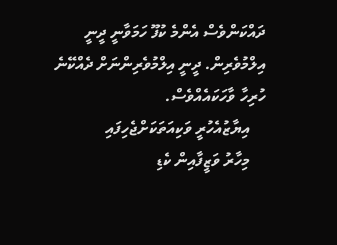ދައްކަންވެސް އެންމެ ކުފޫ ހަމަވާނީ ދީނީ އިލްމުވެރިން. ދީނީ އިލްމުވެރިންނަށް ދެއްކޭނެ ހުރިހާ ވާހަކައެއްވެސް.
    އިޔާޒުއެހުރީ ވަކިއަތަކަށްޖެހިފައި
    މިހާރު ވަޒީފާއިން ކެޑި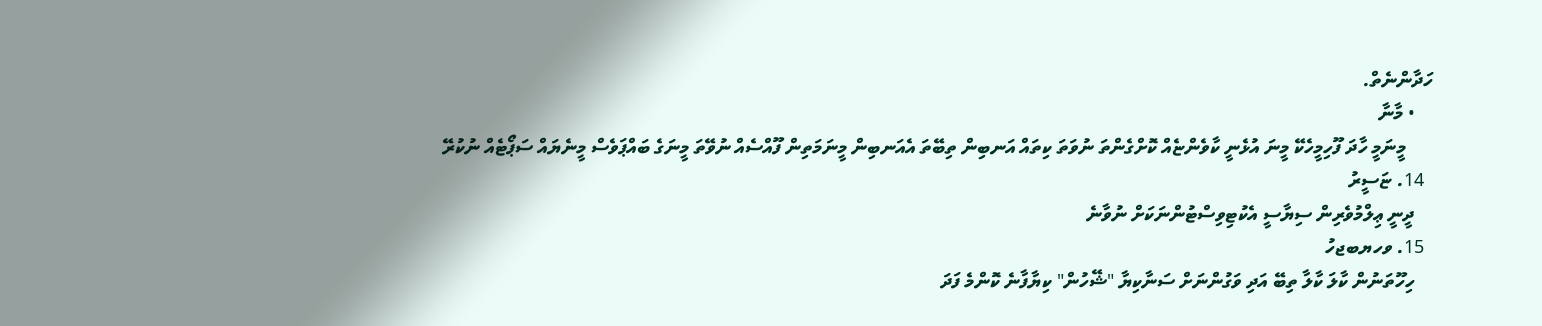ހަދާންނެތް.
    • މާނާ
      މީނަމީ ހާދަ ފޫހިމީހެކޭ މީނަ އުޅެނީ ކާވެންޏެއް ކޮށްގެންތަ ނުވަތަ ކިތައް އަނބިން ތިބޭތަ އެއަނބިން މީނަމަތިން ފޫއްސެއް ނުވޭތަ މީނަގެ ބައްޕަވެސް މީނެޔައް ސަޕޯޓެއް ނުކުރޭ
  14. ޏަސީރު
    ދީނީ ޢިލްމުވެރިން ސިޔާސީ އެކުޓިވިސްޓުންނަކަށް ނުވާނެ
  15. ވހޔބޖހު
    ހިހޫތަނުން ކާލަ ކާލާ ތިބޭ އަދި ވަގުންނަށް ސަނާކިޔާ "ޝޭހުން" ކިޔާފާނެ ކޮންމެ ފަދަ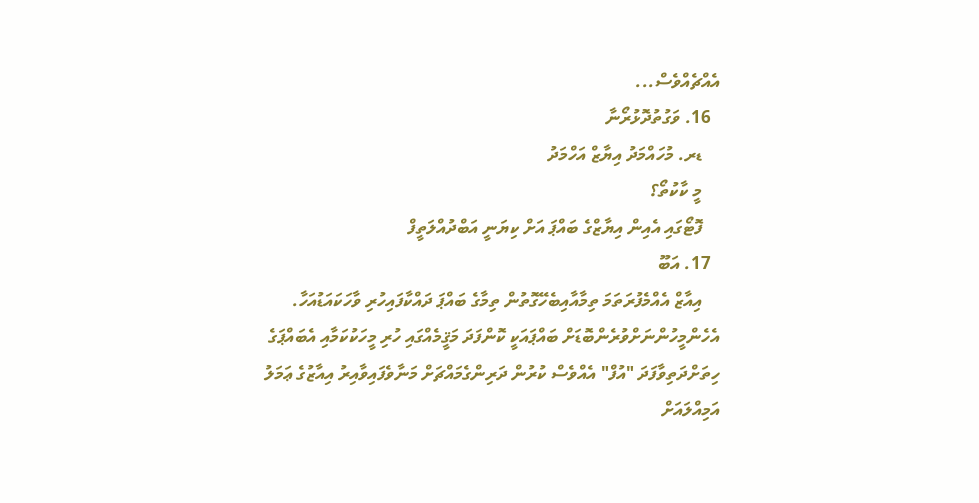އެއްޗެއްވެސް...
  16. ވަގުތުދޮޅުރޯނާ
    ޑރ. މުހައްމަދު އިޔާޒް އަހްމަދު
    މީ ކާކުތޯ؟
    ފޮޓޯގައި އެއިން އިޔާޒްގެ ބައްޕަ އަށް ކިޔަނީ އަބްދުއްލަތީފް
  17. އަބޫ
    އިއާޒް އެއްމެފުރަތަމަ ތިމާއާއިބެހޭގޮތުން ތިމާގެ ބައްޕަ ދައްކާފައިހުރި ވާހަކައަޑުއަހާ. އެހެންމީހުންނަށްވުރެންބޮޑަށް ބައްޕައަކީ ކޮންފަދަ މަޤީމެއްގައި ހުރި މީހަކުކަމާއި އެބައްޕަގެ ހިތަށްދަތިވާފަދަ "އުފް" އެއްވެސް ކުރުން ދަރިންގެމައްޗަށް މަނާވެފައިވާއިރު އިއާޒުގެ ޢަމަލު އަމިއްލައަށް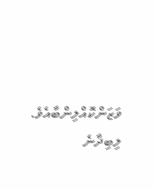ވަޒަންކޮއްލިންބާއެވެ. ލިބިދާނެ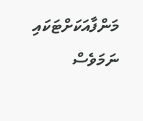މަންފާއަކަށްޓަކައި ނަމަވެސް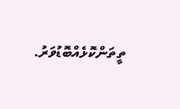ތީތަންކޮޅެއްބޮޑުވަރު.